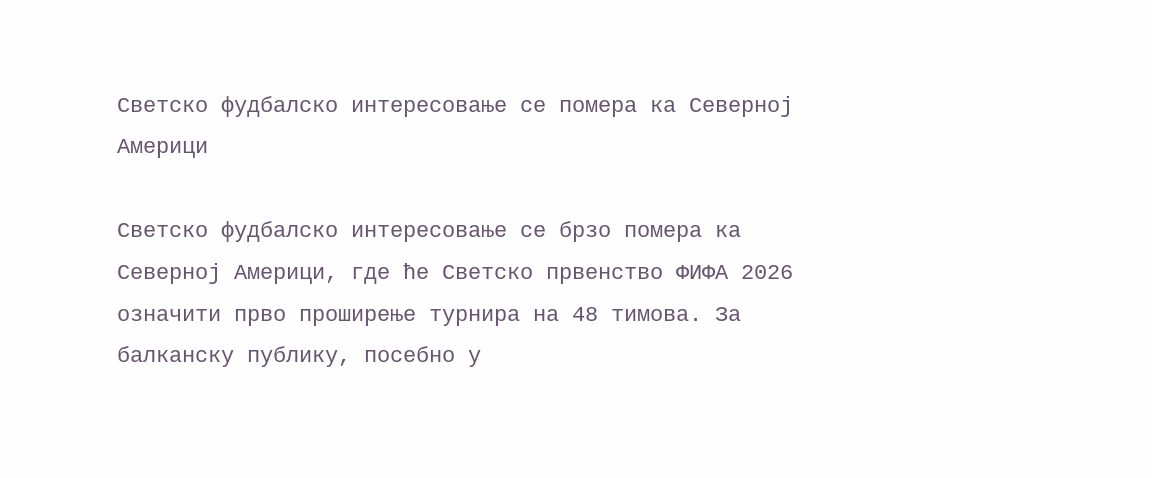Светско фудбалско интересовање се помера ка Северној Америци

Светско фудбалско интересовање се брзо помера ка Северној Америци, где ће Светско првенство ФИФА 2026 означити прво проширење турнира на 48 тимова. За балканску публику, посебно у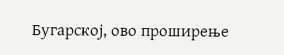Бугарској, ово проширење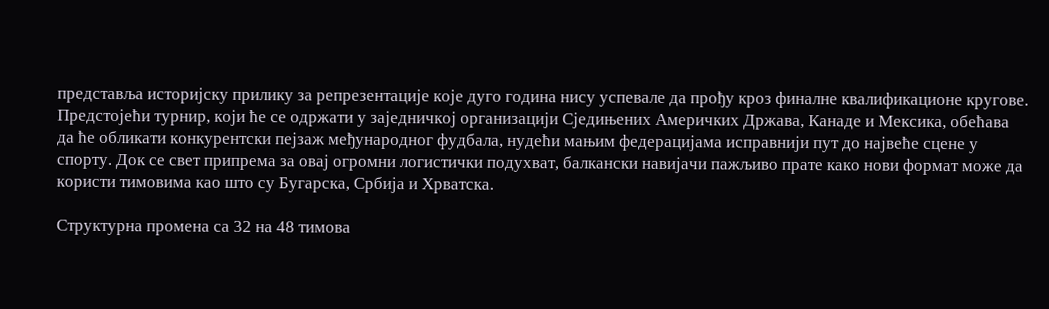представља историјску прилику за репрезентације које дуго година нису успевале да прођу кроз финалне квалификационе кругове. Предстојећи турнир, који ће се одржати у заједничкој организацији Сједињених Америчких Држава, Канаде и Мексика, обећава да ће обликати конкурентски пејзаж међународног фудбала, нудећи мањим федерацијама исправнији пут до највеће сцене у спорту. Док се свет припрема за овај огромни логистички подухват, балкански навијачи пажљиво прате како нови формат може да користи тимовима као што су Бугарска, Србија и Хрватска.

Структурна промена са 32 на 48 тимова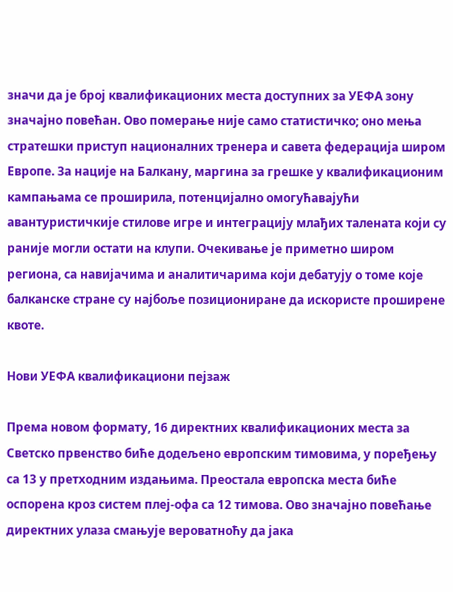значи да је број квалификационих места доступних за УЕФА зону значајно повећан. Ово померање није само статистичко; оно мења стратешки приступ националних тренера и савета федерација широм Европе. За нације на Балкану, маргина за грешке у квалификационим кампањама се проширила, потенцијално омогућавајући авантуристичкије стилове игре и интеграцију млађих талената који су раније могли остати на клупи. Очекивање је приметно широм региона, са навијачима и аналитичарима који дебатују о томе које балканске стране су најбоље позициониране да искористе проширене квоте.

Нови УЕФА квалификациони пејзаж

Према новом формату, 16 директних квалификационих места за Светско првенство биће додељено европским тимовима, у поређењу са 13 у претходним издањима. Преостала европска места биће оспорена кроз систем плеј-офа са 12 тимова. Ово значајно повећање директних улаза смањује вероватноћу да јака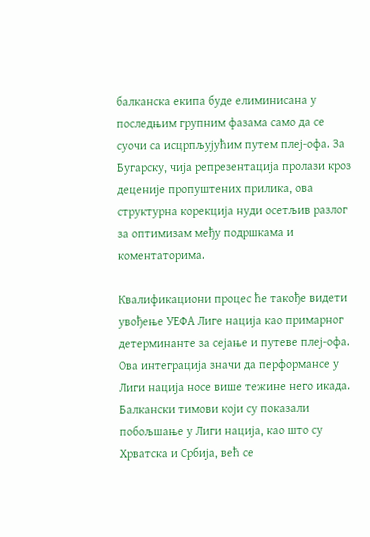балканска екипа буде елиминисана у последњим групним фазама само да се суочи са исцрпљујућим путем плеј-офа. За Бугарску, чија репрезентација пролази кроз деценије пропуштених прилика, ова структурна корекција нуди осетљив разлог за оптимизам међу подршкама и коментаторима.

Квалификациони процес ће такође видети увођење УЕФА Лиге нација као примарног детерминанте за сејање и путеве плеј-офа. Ова интеграција значи да перформансе у Лиги нација носе више тежине него икада. Балкански тимови који су показали побољшање у Лиги нација, као што су Хрватска и Србија, већ се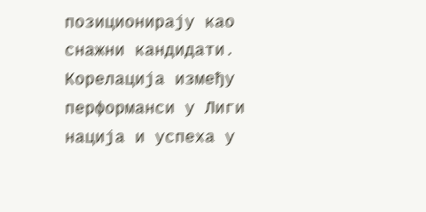позиционирају као снажни кандидати. Корелација између перформанси у Лиги нација и успеха у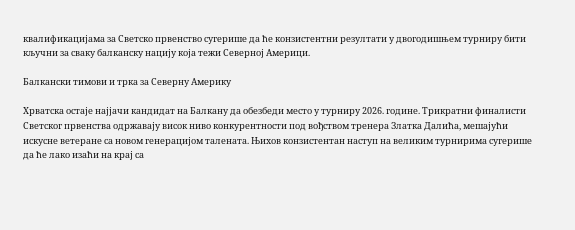квалификацијама за Светско првенство сугерише да ће конзистентни резултати у двогодишњем турниру бити кључни за сваку балканску нацију која тежи Северној Америци.

Балкански тимови и трка за Северну Америку

Хрватска остаје најјачи кандидат на Балкану да обезбеди место у турниру 2026. године. Трикратни финалисти Светског првенства одржавају висок ниво конкурентности под вођством тренера Златка Далића, мешајући искусне ветеране са новом генерацијом талената. Њихов конзистентан наступ на великим турнирима сугерише да ће лако изаћи на крај са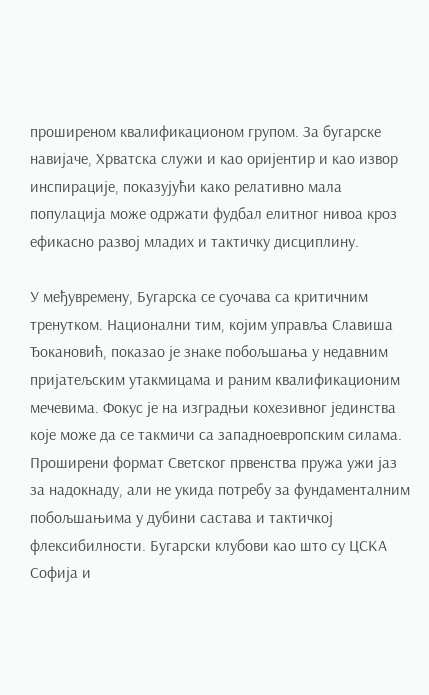проширеном квалификационом групом. За бугарске навијаче, Хрватска служи и као оријентир и као извор инспирације, показујући како релативно мала популација може одржати фудбал елитног нивоа кроз ефикасно развој младих и тактичку дисциплину.

У међувремену, Бугарска се суочава са критичним тренутком. Национални тим, којим управља Славиша Ђокановић, показао је знаке побољшања у недавним пријатељским утакмицама и раним квалификационим мечевима. Фокус је на изградњи кохезивног јединства које може да се такмичи са западноевропским силама. Проширени формат Светског првенства пружа ужи јаз за надокнаду, али не укида потребу за фундаменталним побољшањима у дубини састава и тактичкој флексибилности. Бугарски клубови као што су ЦСКА Софија и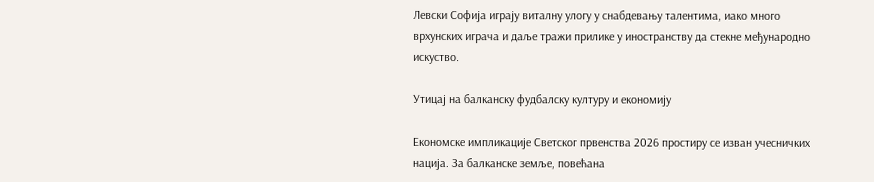Левски Софија играју виталну улогу у снабдевању талентима, иако много врхунских играча и даље тражи прилике у иностранству да стекне међународно искуство.

Утицај на балканску фудбалску културу и економију

Економске импликације Светског првенства 2026 простиру се изван учесничких нација. За балканске земље, повећана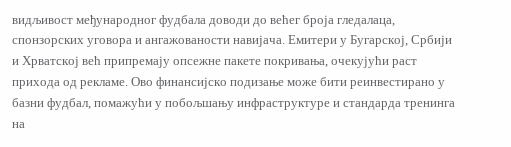видљивост међународног фудбала доводи до већег броја гледалаца, спонзорских уговора и ангажованости навијача. Емитери у Бугарској, Србији и Хрватској већ припремају опсежне пакете покривања, очекујући раст прихода од рекламе. Ово финансијско подизање може бити реинвестирано у базни фудбал, помажући у побољшању инфраструктуре и стандарда тренинга на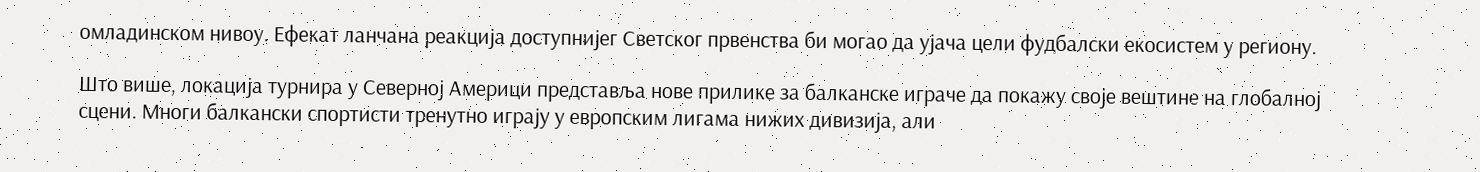омладинском нивоу. Ефекат ланчана реакција доступнијег Светског првенства би могао да ујача цели фудбалски екосистем у региону.

Што више, локација турнира у Северној Америци представља нове прилике за балканске играче да покажу своје вештине на глобалној сцени. Многи балкански спортисти тренутно играју у европским лигама нижих дивизија, али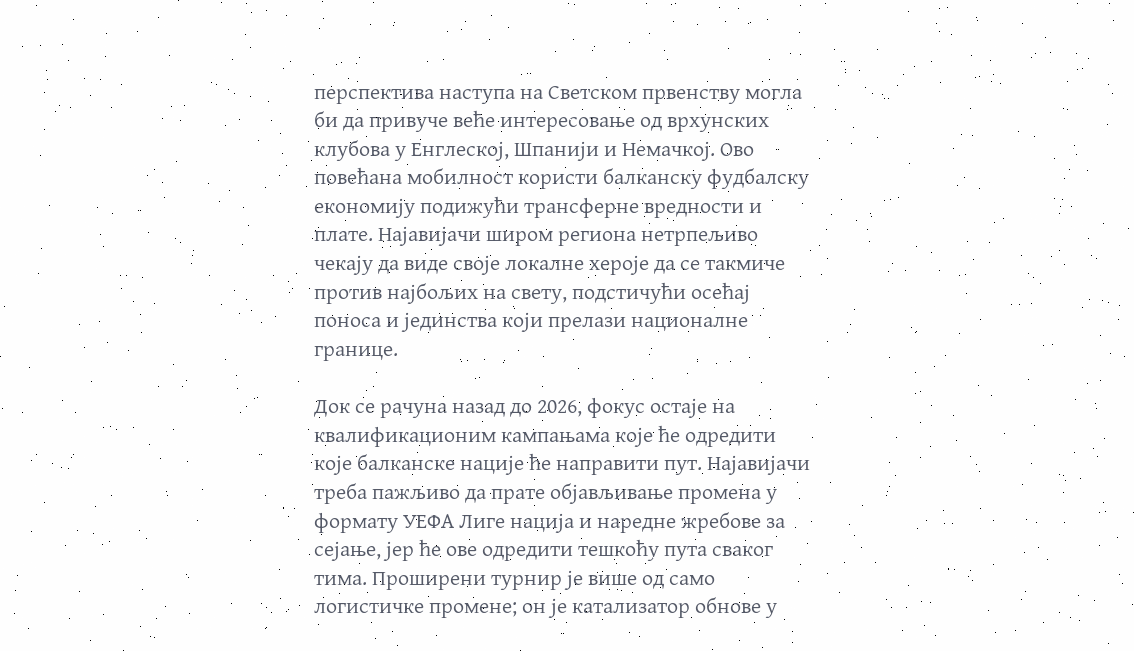перспектива наступа на Светском првенству могла би да привуче веће интересовање од врхунских клубова у Енглеској, Шпанији и Немачкој. Ово повећана мобилност користи балканску фудбалску економију подижући трансферне вредности и плате. Најавијачи широм региона нетрпељиво чекају да виде своје локалне хероје да се такмиче против најбољих на свету, подстичући осећај поноса и јединства који прелази националне границе.

Док се рачуна назад до 2026, фокус остаје на квалификационим кампањама које ће одредити које балканске нације ће направити пут. Најавијачи треба пажљиво да прате објављивање промена у формату УЕФА Лиге нација и наредне жребове за сејање, јер ће ове одредити тешкоћу пута сваког тима. Проширени турнир је више од само логистичке промене; он је катализатор обновe у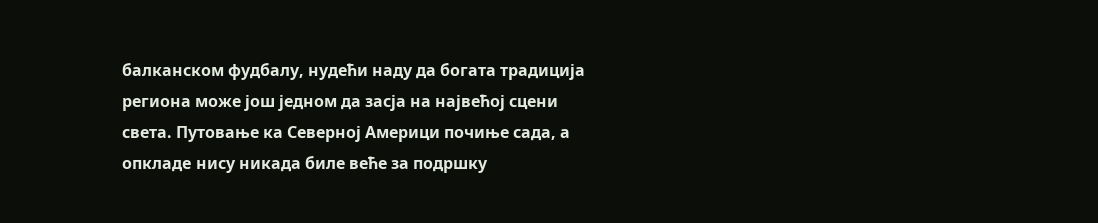балканском фудбалу, нудећи наду да богата традиција региона може још једном да засја на највећој сцени света. Путовање ка Северној Америци почиње сада, а опкладe нису никада биле веће за подршку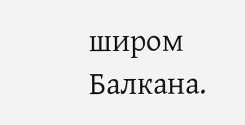широм Балкана.